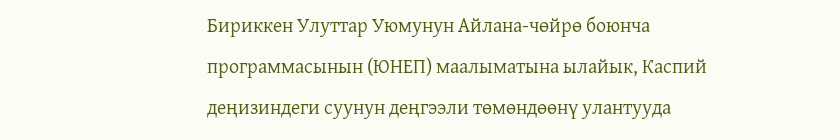Бириккен Улуттар Уюмунун Айлана-чөйрө боюнча программасынын (ЮНЕП) маалыматына ылайык, Каспий деңизиндеги суунун деңгээли төмөндөөнү улантууда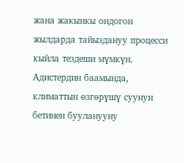жана жакынкы ондогон жылдарда тайыздануу процесси кыйла тездеши мүмкүн.
Адистердин баамында, климаттын өзгөрүшү суунун бетинен бууланууну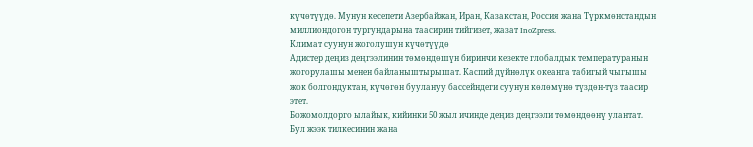күчөтүүдө. Мунун кесепети Азербайжан, Иран, Казакстан, Россия жана Түркмөнстандын миллиондогон тургундарына таасирин тийгизет, жазат InoZpress.
Климат суунун жоголушун күчөтүүдө
Адистер деңиз деңгээлинин төмөндөшүн биринчи кезекте глобалдык температуранын жогорулашы менен байланыштырышат. Каспий дүйнөлүк океанга табигый чыгышы жок болгондуктан, күчөгөн буулануу бассейндеги суунун көлөмүнө түздөн-түз таасир этет.
Божомолдорго ылайык, кийинки 50 жыл ичинде деңиз деңгээли төмөндөөнү улантат. Бул жээк тилкесинин жана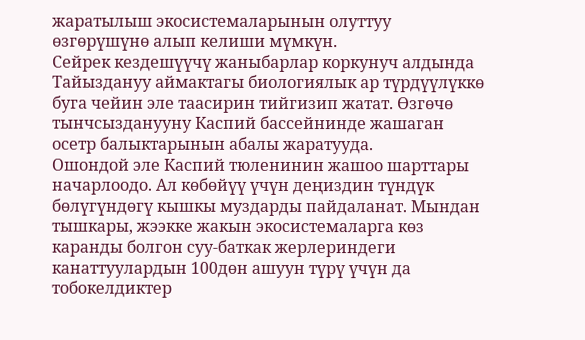жаратылыш экосистемаларынын олуттуу өзгөрүшүнө алып келиши мүмкүн.
Сейрек кездешүүчү жаныбарлар коркунуч алдында
Тайыздануу аймактагы биологиялык ар түрдүүлүккө буга чейин эле таасирин тийгизип жатат. Өзгөчө тынчсызданууну Каспий бассейнинде жашаган осетр балыктарынын абалы жаратууда.
Ошондой эле Каспий тюленинин жашоо шарттары начарлоодо. Ал көбөйүү үчүн деңиздин түндүк бөлүгүндөгү кышкы муздарды пайдаланат. Мындан тышкары, жээкке жакын экосистемаларга көз каранды болгон суу-баткак жерлериндеги канаттуулардын 100дөн ашуун түрү үчүн да тобокелдиктер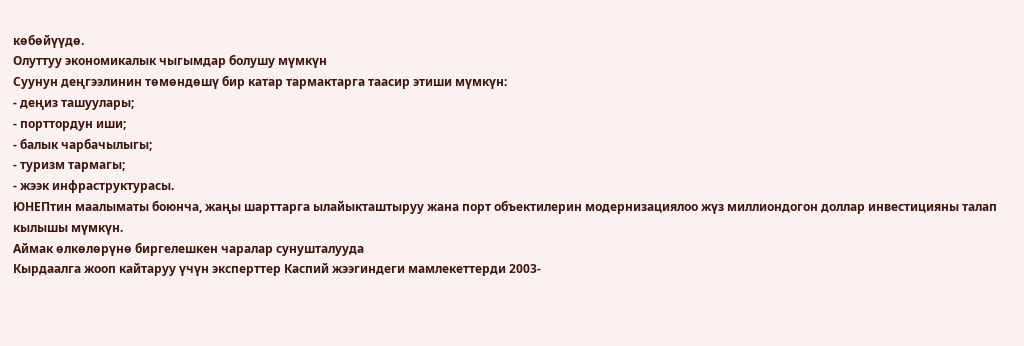көбөйүүдө.
Олуттуу экономикалык чыгымдар болушу мүмкүн
Суунун деңгээлинин төмөндөшү бир катар тармактарга таасир этиши мүмкүн:
- деңиз ташуулары;
- порттордун иши;
- балык чарбачылыгы;
- туризм тармагы;
- жээк инфраструктурасы.
ЮНЕПтин маалыматы боюнча, жаңы шарттарга ылайыкташтыруу жана порт объектилерин модернизациялоо жүз миллиондогон доллар инвестицияны талап кылышы мүмкүн.
Аймак өлкөлөрүнө биргелешкен чаралар сунушталууда
Кырдаалга жооп кайтаруу үчүн эксперттер Каспий жээгиндеги мамлекеттерди 2003-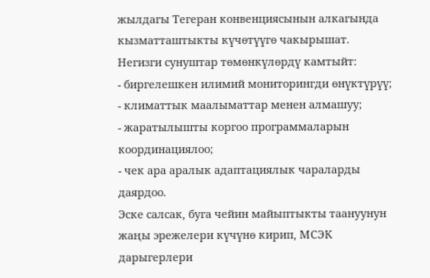жылдагы Тегеран конвенциясынын алкагында кызматташтыкты күчөтүүгө чакырышат.
Негизги сунуштар төмөнкүлөрдү камтыйт:
- биргелешкен илимий мониторингди өнүктүрүү;
- климаттык маалыматтар менен алмашуу;
- жаратылышты коргоо программаларын координациялоо;
- чек ара аралык адаптациялык чараларды даярдоо.
Эске салсак, буга чейин майыптыкты таануунун жаңы эрежелери күчүнө кирип, МСЭК дарыгерлери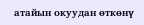атайын окуудан өткөнү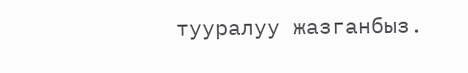тууралуу жазганбыз.